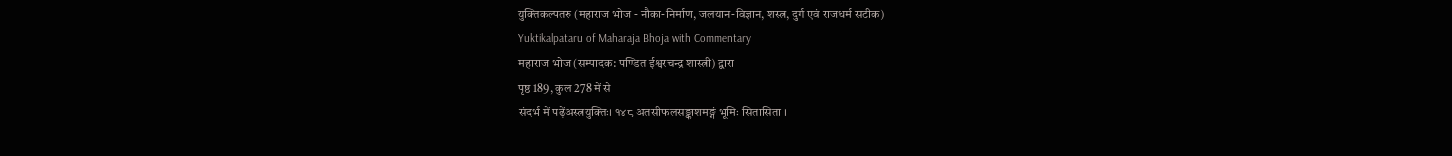युक्तिकल्पतरु (महाराज भोज - नौका-निर्माण, जलयान-विज्ञान, शस्त्र, दुर्ग एवं राजधर्म सटीक)
Yuktikalpataru of Maharaja Bhoja with Commentary
महाराज भोज (सम्पादक: पण्डित ईश्वरचन्द्र शास्त्री) द्वारा
पृष्ठ 189, कुल 278 में से
संदर्भ में पढ़ेंअस्त्रयुक्तिः। १४८ अतसीफलसङ्काशमङ्गं भूमिः सितासिता ।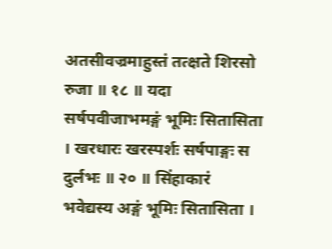अतसीवज्रमाहुस्तं तत्क्षते शिरसो रुजा ॥ १८ ॥ यदा सर्षपवीजाभमङ्गं भूमिः सितासिता । खरधारः खरस्पर्शः सर्षपाङ्गः स दुर्लभः ॥ २० ॥ सिंहाकारं भवेद्यस्य अङ्गं भूमिः सितासिता ।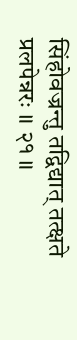सिंहोवज्रन्तु तद्विद्यात् तत्क्षते प्रलपेन्नरः ॥ २१ ॥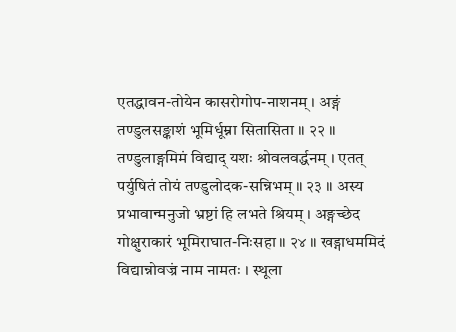एतद्धावन-तोयेन कासरोगोप-नाशनम् । अङ्गं तण्डुलसङ्काशं भूमिर्धूम्ना सितासिता ॥ २२ ॥ तण्डुलाङ्गमिमं विद्याद् यशः श्रोवलवर्द्धनम् । एतत् पर्युषितं तोयं तण्डुलोदक-सन्निभम् ॥ २३ ॥ अस्य प्रभावान्मनुजो भ्रष्टां हि लभते श्रियम् । अङ्गच्छेद गोक्षुराकारं भूमिराघात-निःसहा ॥ २४ ॥ खड्गाधममिदं विद्यान्नोवज्रं नाम नामतः । स्थूला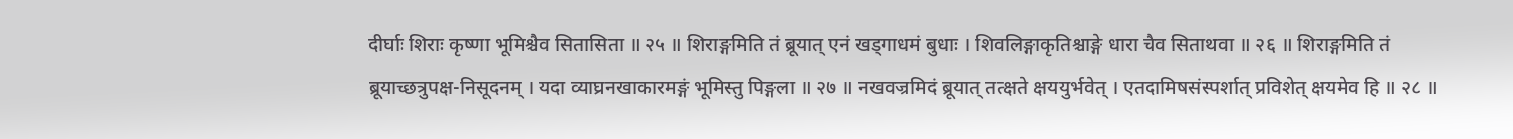दीर्घाः शिराः कृष्णा भूमिश्चैव सितासिता ॥ २५ ॥ शिराङ्गमिति तं ब्रूयात् एनं खड्गाधमं बुधाः । शिवलिङ्गाकृतिश्चाङ्गे धारा चैव सिताथवा ॥ २६ ॥ शिराङ्गमिति तं ब्रूयाच्छत्रुपक्ष-निसूदनम् । यदा व्याघ्रनखाकारमङ्गं भूमिस्तु पिङ्गला ॥ २७ ॥ नखवज्रमिदं ब्रूयात् तत्क्षते क्षययुर्भवेत् । एतदामिषसंस्पर्शात् प्रविशेत् क्षयमेव हि ॥ २८ ॥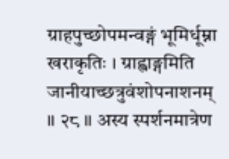ग्राहपुच्छोपमन्वङ्गं भूमिर्धूम्ना खराकृतिः । ग्राह्वाङ्गमिति जानीयाच्छत्रुवंशोपनाशनम् ॥ २८ ॥ अस्य स्पर्शनमात्रेण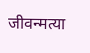जीवन्मत्या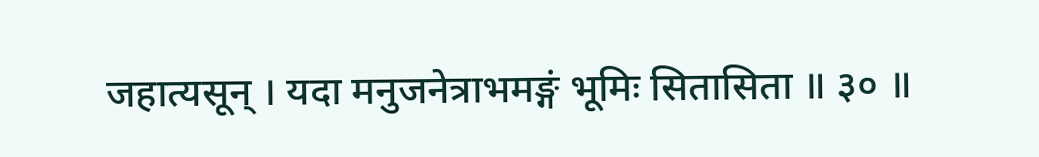जहात्यसून् । यदा मनुजनेत्राभमङ्गं भूमिः सितासिता ॥ ३० ॥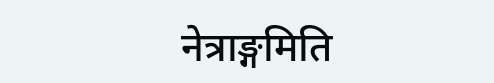नेत्राङ्गमिति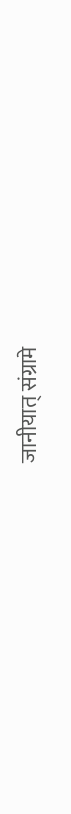जानीयात् संग्रामे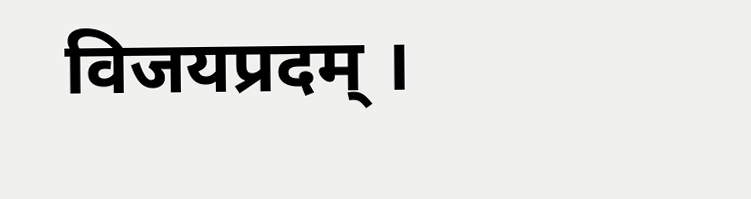विजयप्रदम् ।